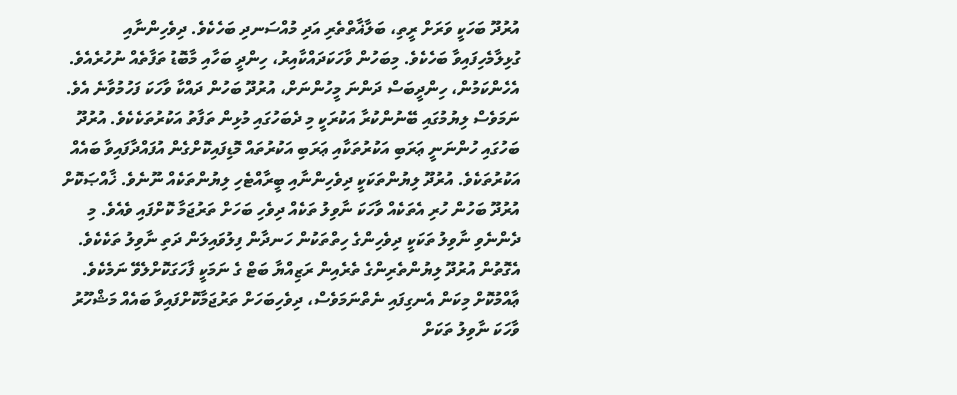އުރުދޫ ބަހަކީ ވަރަށް ރީތި، ބަލާޣާތްތެރި އަދި މުއްސަނދި ބަހެކެވެ. ދިވެހިންނާއި ގުޅިލާމެހިފައިވާ ބަހެކެވެ. މިބަހުން ވާހަކަދައްކާއިރު، ހިންދީ ބަހާއި މާބޮޑު ތަފާތެއް ނުހުރެއެވެ. އެހެންކަމުން، ހިންދީބަސް ދަންނަ މީހުންނަށް، އުރުދޫ ބަހުން ދައްކާ ވާހަކަ ފަހުމުވާނެ އެވެ. ނަމަވެސް ލިޔުމުގައި ބޭނުންކުރާ އަކުރަކީ މި ދެބަހުގައި މުޅިން ތަފާތު އަކުރުތަކެކެވެ. އުރުދޫ ބަހުގައި ހުންނަނީ ޢަރަބި އަކުރުތަކާއި ޢަރަބި އަކުރުތައް މޮޑިފައިކޮށްގެން އުފައްދާފައިވާ ބައެއް އަކުރުތަކެވެ. އުރުދޫ ލިޔުންތަކަކީ ދިވެހިންނާއި ބީރާއްޓެހި ލިޔުންތަކެއް ނޫނެވެ. ޚާއްޞަކޮށް އުރުދޫ ބަހުން ހުރި އެތަކެއް ވާހަކަ ނާވިލު ތަކެއް ދިވެހި ބަހަށް ތަރުޖަމާ ކޮށްފައި ވެއެވެ. މި ދެންނެވި ނާވިލު ތަކަކީ ދިވެހިންގެ ހިތްތަކުން ހަނދާން ފިލުވައިލަން ދަތި ނާވިލު ތަކެކެވެ.
އެގޮތުން އުރުދޫ ލިޔުންތެރިންގެ ތެރެއިން ރަޒިއްޔާ ބަޓް ގެ ނަމަކީ ފާހަގަކޮށްލެވޭ ނަމެކެވެ. ޢާއްމުކޮށް މިކަން އެނގިފައި ނެތްނަމަވެސް، ދިވެހިބަހަށް ތަރުޖަމާކޮށްފައިވާ ބައެއް މަޝްހޫރު ވާހަކަ ނާވިލު ތަކަށް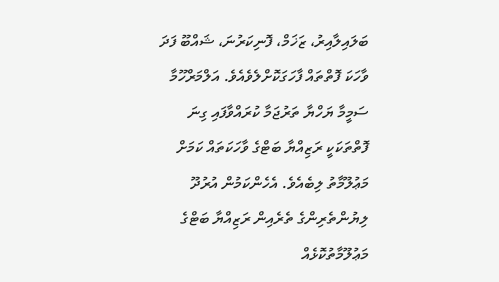ބަލައިލާއިރު، ޒަޚަމް، ފޮނިކަރުނަ، ޝައްބޫ ފަދަ ވާހަކަ ފޮތްތައް ފާހަގަކޮށްލެވެއެވެ. އަލްމަރްހޫމާ ސަމީމާ ޔަހްޔާ ތަރުޖަމާ ކުރައްވާފައި ގިނަ ފޮތްތަކަކީ ރަޒިއްޔާ ބަޓްގެ ވާހަކަތައް ކަމަށް މަޢުލޫމާތު ލިބެއެވެ. އެހެންކަމުން އުރުދޫ ލިޔުންތެރިންގެ ތެރެއިން ރަޒިއްޔާ ބަޓްގެ މަޢުލޫމާތުކޮޅެއް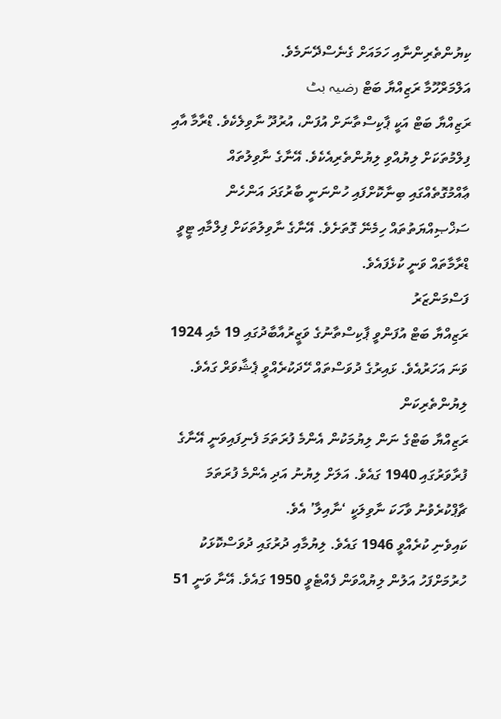ކިޔުންތެރިންނާއި ހަމައަށް ގެނެސްދޭނަމެވެ.
އަލްމަރްހޫމާ ރަޒިއްޔާ ބަޓް رضیہ بٹ
ރަޒިއްޔާ ބަޓް އަކީ ޕާކިސްތާނަށް އުފަން، އުރުދޫ ނާވިލެކެވެ. ޑްރާމާ އާއި ފިލްމުތަކަށް ލިޔުއްވި ލިޔުންތެރިއެކެވެ. އޭނާގެ ނާވިލުތައް ޢާއްމުގޮތެއްގައި ބިނާކޮށްފައި ހުންނަނީ ބާރުގަދަ އަންހެން ސަޚްޞިއްޔަތުތައް ހިމެނޭ ގޮތަށެވެ. އޭނާގެ ނާވިލުތަކަށް ފިލްމާއި ޓީވީ ޑްރާމާތައް ވަނީ ކުޅެފައެވެ.
ފަސްމަންޒަރު
ރަޒިއްޔާ ބަޓް އުފަންވީ ޕާކިސްތާނުގެ ވަޒީރުއާބާދުގައި 19 މެއި 1924 ވަނަ އަހަރުއެވެ. ޅައިރުގެ ދުވަސްތައް ހޭދަކުރެއްވީ ޕެޝާވަރް ގައެވެ.
ލިޔުންތެރިކަން
ރަޒިއްޔާ ބަޓްގެ ނަން ލިޔުމަކުން އެންމެ ފުރަތަމަ ފެނިފައިވަނީ އޭނާގެ ފުރާވަރުގައި 1940 ގައެވެ. އަލަށް ލިޔުނު އަދި އެންމެ ފުރަތަމަ ޗާޕްކުރެވުނު ވާހަކަ ނާވިލަކީ ‘ނާއިލާ’ އެވެ.
ކައިވެނި ކުރެއްވީ 1946 ގައެވެ. ލިޔުމާއި ދުރުގައި ދުވަސްކޮޅަކު ހުރުމަށްފަހު އަލުން ލިޔުއްވަން ފެއްޓެވީ 1950 ގައެވެ. އޭނާ ވަނީ 51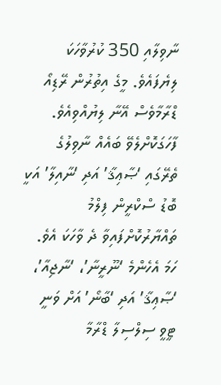ނާވިލާއި 350 ކުރުވާހަކަ ލިޔެފައެވެ. މީގެ އިތުރުން ރޭޑިއޯ ޑްރާމާވެސް އޭނާ ލިޔުއްވިއެވެ. ފާހަގަކޮށްލެވޭ ބައެއް ނާވިލުގެ ތެރޭގައި ‘ޞާޢިޤާ’ އަދި ‘ނާއިލާ’ އަކީ ބޮޑު ސްކްރީން ފިލްމު ތައްޔާރުކޮށްފައިވާ ދެ ވާހަކަ އެވެ. ހަމަ އެހެންމެ ‘ނޫރީނާ’، ‘ނާޖިއާ’، ‘ޞާޢިޤާ’ އަދި ‘ބާނޯ’ އަށް ވަނީ ޓީވީ ސިލްސިލާ ޑްރާމާ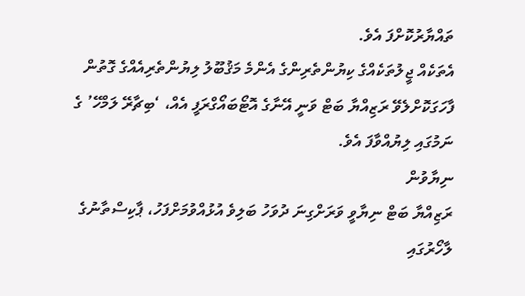ތައްޔާރުކޮށްފަ އެވެ.
އެތަކެއް ޖީލުތަކެއްގެ ކިޔުންތެރިންގެ އެންމެ މަޤުބޫލު ލިޔުންތެރިއެއްގެ ގޮތުން ފާހަގަކޮށްލެވޭ ރަޒިއްޔާ ބަޓް ވަނީ އޭނާގެ އޮޓޯބައޯގްރަފީ އެއް، ‘ބިޗާރޭ ލަމްހޭ’ ގެ ނަމުގައި ލިޔުއްވާފަ އެވެ.
ނިޔާވުން
ރަޒިއްޔާ ބަޓް ނިޔާވީ ވަރަށްގިނަ ދުވަހު ބަލިވެ އުޅުއްވުމަށްފަހު، ޕާކިސްތާނުގެ ލާހޯރުގައި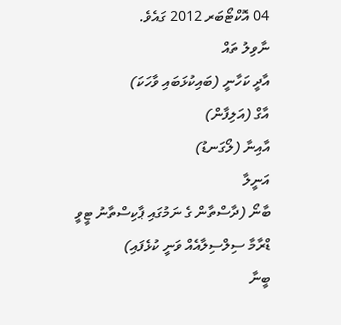04 އޮކްޓޯބަރ 2012 ގައެވެ.
ނާވިލު ތައް
އާދީ ކަހާނީ (ބައިކުޅަބައި ވާހަކަ)
އާގް (އަލިފާން)
އާއިނާ (ލޯގަނޑު)
އަނީލާ
ބާނޯ (ދާސްތާން ގެ ނަމުގައި ޕާކިސްތާނު ޓީވީ ޑްރާމާ ސިލްސިލާއެއް ވަނީ ކުޅެފައި)
ބީނާ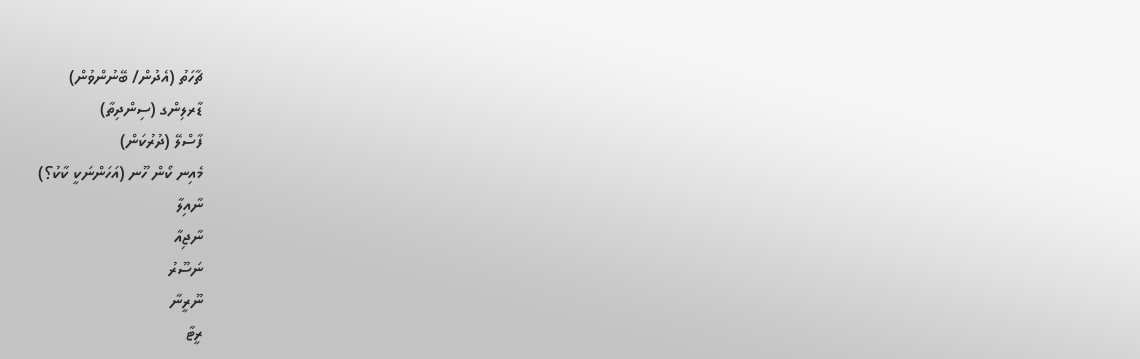ޗާހަތު (އެދުން/ ބޭނުންވުން)
ޑާރލިންގ (ސިންދިތާ)
ފާސްލޭ (ދުރުކަން)
މެއިނ ކޯން ހޫނ (އަހަންނަކީ ކާކު؟)
ނާއިލާ
ނާޖިއާ
ނަސޫރު
ނޫރީނާ
ރީޓާ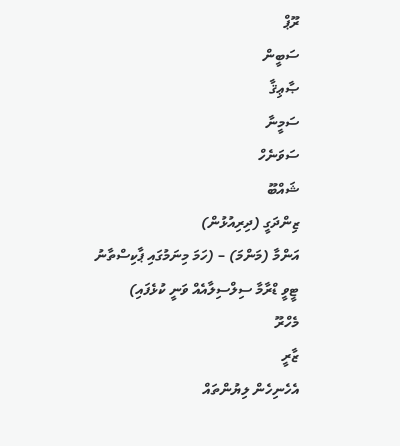ރޫޕް
ސަބީން
ޞާޢިޤާ
ސަމީނާ
ސަވަނެހް
ޝައްބޫ
ޒިންދަގީ (ދިރިއުޅުން)
އަންމާ (މަންމަ) – (ހަމަ މިނަމުގައި ޕާކިސްތާނު ޓީވީ ޑްރާމާ ސިލްސިލާއެއް ވަނީ ކުޅެފައި)
މެހްރޫ
ޒާރީ
އެހެނިހެން ލިޔުންތައް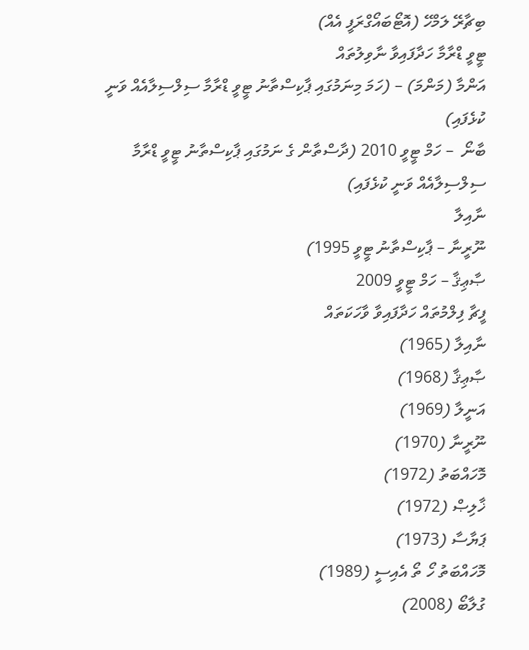ބިޗާރޭ ލަމްހޭ (އޮޓޯބައޯގްރަފީ އެއް)
ޓީވީ ޑްރާމާ ހަދާފައިވާ ނާވިލުތައް
އަންމާ (މަންމަ) – (ހަމަ މިނަމުގައި ޕާކިސްތާނު ޓީވީ ޑްރާމާ ސިލްސިލާއެއް ވަނީ ކުޅެފައި)
ބާނޯ  – ހަމް ޓީވީ 2010 (ދާސްތާން ގެ ނަމުގައި ޕާކިސްތާނު ޓީވީ ޑްރާމާ ސިލްސިލާއެއް ވަނީ ކުޅެފައި)
ނާއިލާ
ނޫރީނާ – ޕާކިސްތާނު ޓީވީ 1995)
ޞާޢިޤާ – ހަމް ޓީވީ 2009
ފީޗާ ފިލްމުތައް ހަދާފައިވާ ވާހަކަތައް
ނާއިލާ (1965)
ޞާޢިޤާ (1968)
އަނީލާ (1969)
ނޫރީނާ (1970)
މޮހައްބަތު (1972)
ޚާލިޞް (1972)
ޕަޔާސާ (1973)
މޮހައްބަތު ހޯ ތޯ އެއިސީ (1989)
ގުލާބޯ (2008)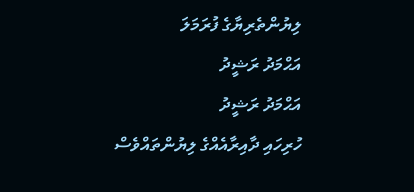ލިޔުންތެރިޔާގެ ފުރަމަލަ
އަޙްމަދު ރަޝީދު
އަޙްމަދު ރަޝީދު
ހުރިހައި ދާއިރާއެއްގެ ލިޔުންތައްވެސް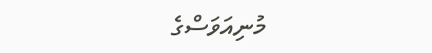މުނިއަވަސްގެ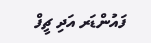ފައުންޑަރ އަދި ޗީފް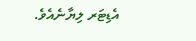އެޑިޓަރ ލިޔާނެއެވެ.